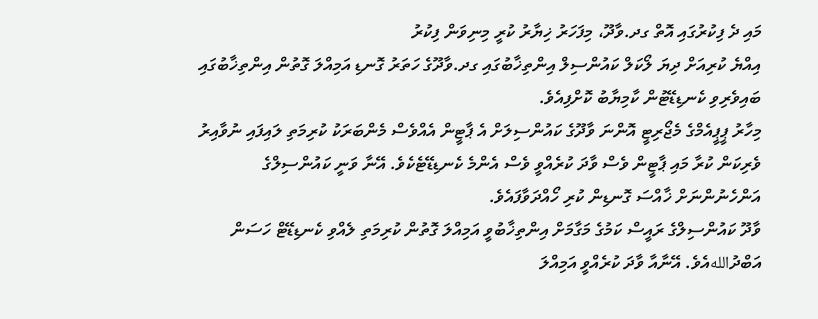މައި ދެ ފިކުރުގައި އޮތް ގދ.ވާދޫ، މިފަހަރު ޚިޔާރު ކުރީ މިނިވަން ފިކުރު
އިއްޔެ ކުރިއަށް ދިޔަ ލޯކަލް ކައުންސިލް އިންތިޚާބުގައި ގދ.ވާދޫގެ ހަތަރު ގޮނޑި އަމިއްލަ ގޮތުން އިންތިޚާބުގައި ބައިވެރިވި ކެނޑިޑޭޓުން ކާމިޔާބު ކޮށްފިއެވެ.
މިހާރު ޕީޕީއެމްގެ މެޖޯރިޓީ އޮންނަ ވާދޫގެ ކައުންސިލަށް އެ ޕާޓީން އެއްވެސް މެންބަރަކު ކުރިމަތި ލައިފައި ނުވާއިރު ވެރިކަން ކުރާ މައި ޕާޓީން ވެސް ވާދަ ކުރެއްވީ ވެސް އެންމެ ކެނޑިޑޭޓެކެވެ. އޭނާ ވަނީ ކައުންސިލްގެ އަންހެނުންނަށް ޚާއްސަ ގޮނޑިން ކުރި ހޯއްދަވާފައެވެ.
ވާދޫ ކައުންސިލްގެ ރައީސް ކަމުގެ މަގާމަށް އިންތިޚާބުވީ އަމިއްލަ ގޮތުން ކުރިމަތި ލެއްވި ކެނޑިޑޭޓް ހަސަން އަބްދުاللهއެވެ. އޭނާއާ ވާދަ ކުރެއްވީ އަމިއްލަ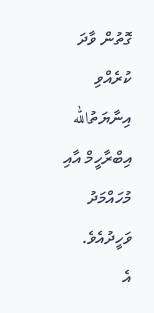ގޮތުން ވާދަ ކުރެއްވި އިނާޔަތުالله އިބްރާހީމް އާއި މުހައްމަދު ވަހީދުއެވެ.
އެ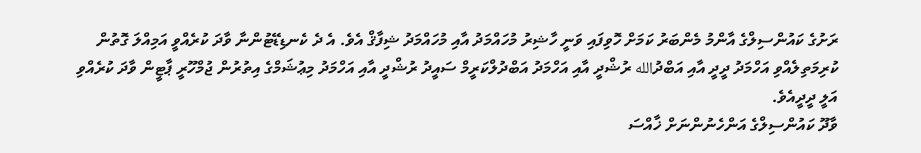ރަށުގެ ކައުންސިލްގެ އާންމު މެންބަރު ކަމަށް ހޮވިފައި ވަނީ ހާޝިރު މުހައްމަދު އާއި މުހައްމަދު ޝިފާޤް އެވެ. އެ ދެ ކެނޑިޑޭޓުންނާ ވާދަ ކުރެއްވީ އަމިއްލަ ގޮތުން ކުރިމަތިލެއްވި އަހްމަދު ދީދީ އާއި އަބްދުالله ރުޝްދީ އާއި އަހްމަދު އަބްދުލްކަރީމް ސައީދު ރުޝްދީ އާއި އަހްމަދު މިޢުޝަމްގެ އިތުރުން ޖުމްހޫރީ ޕާޓީން ވާދަ ކުރެއްވި އަލީ ދީދީއެވެ.
ވާދޫ ކައުންސިލްގެ އަންހެނުންނަށް ޚާއްސަ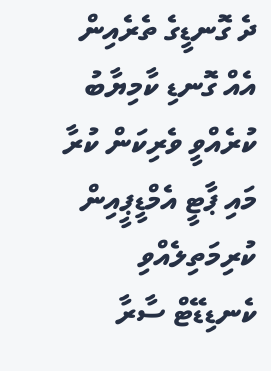ދެ ގޮނޑީގެ ތެރެއިން އެއް ގޮނޑި ކާމިޔާބު ކުރެއްވީ ވެރިކަން ކުރާ މައި ޕާޓީ އެމްޑީޕީއިން ކުރިމަތިލެއްވި ކެނޑިޑޭޓް ސާރާ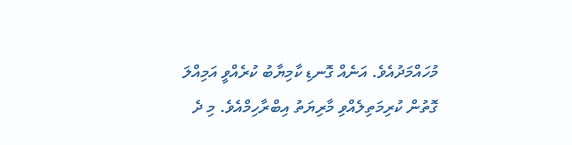މުހައްމަދުއެވެ. އަނެއް ގޮނޑި ކާމިޔާބު ކުރެއްވީ އަމިއްލަ ގޮތުން ކުރިމަތިލެއްވި މާރިޔަތު އިބްރާހިމްއެވެ. މި ދެ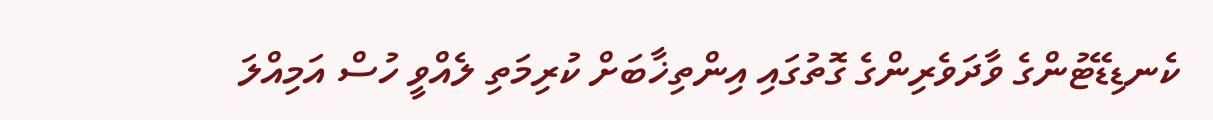ކެނޑިޑޭޓުންގެ ވާދަވެރިންގެ ގޮތުގައި އިންތިޚާބަށް ކުރިމަތި ލެއްވީ ހުސް އަމިއްލަ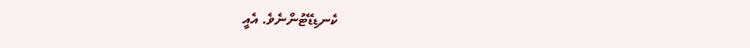ކެނޑިޑޭޓުންނެވެ. އެއީ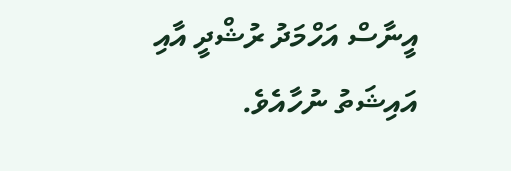އީނާސް އަހްމަދު ރުޝްދީ އާއި އައިޝަތު ނުހާއެވެ.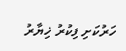ހަރުކަށި ފިކުރު ޚިޔާރު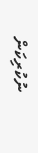ނުކުރިކަން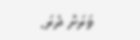ވަރަށް ދެރަ.